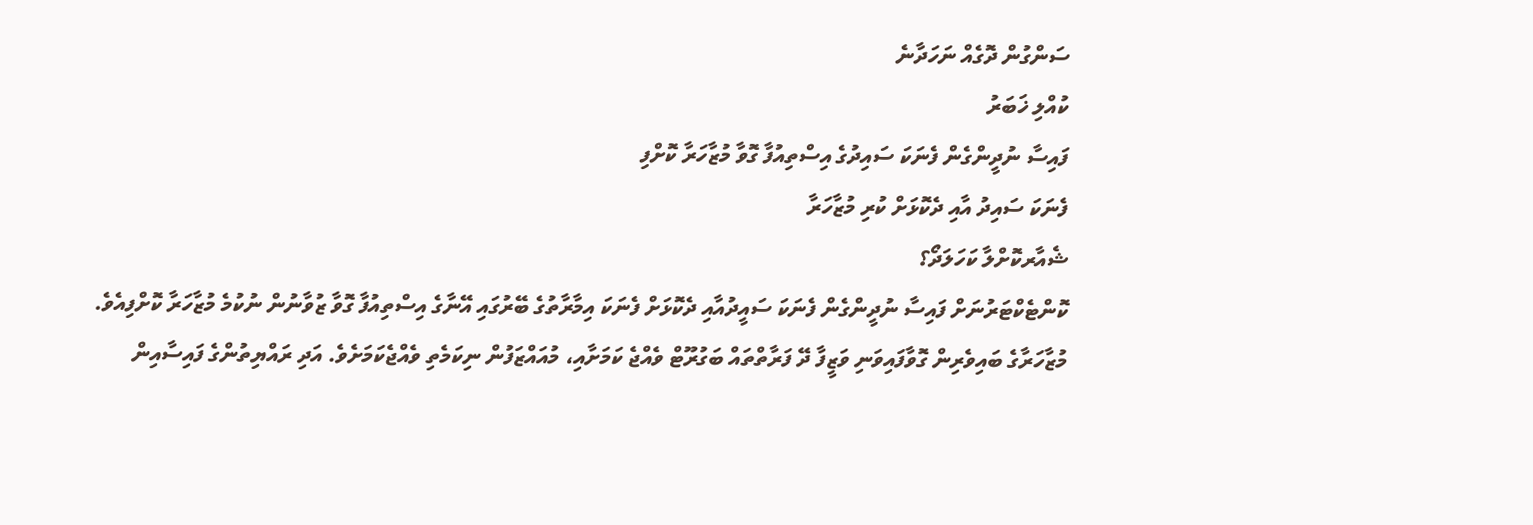ސަންގުން ދޮގެއް ނަހަދާނެ
ކުއްލި ޚަބަރު
ފައިސާ ނުދީންގެން ފެނަކަ ސައިދުގެ އިސްތިއުފާ ގޮވާ މުޒާހަރާ ކޮށްފި
ފެނަކަ ސައިދު އާއި ދެކޮޅަށް ކުރި މުޒާހަރާ
ޝެއާރކޮށްލާ ކަހަލަދޯ؟
ކޮންޓެކްޓަރުނަށް ފައިސާ ނުދީންގެން ފެނަކަ ސައީދުއާއި ދެކޮޅަށް ފެނަކަ އިމާރާތުގެ ބޭރުގައި އޭނާގެ އިސްތިއުފާ ގޮވާ ޒުވާނުން ނުކުމެ މުޒާހަރާ ކޮށްފިއެވެ.
މުޒާހަރާގެ ބައިވެރިން ގޮވާފައިވަނި ވަޒީފާ ދޭ ފަރާތްތައް ބަގުރޫޓް ވެއްޖެ ކަމަށާއި، މުއައްޒަފުން ނިކަމެތި ވެއްޖެކަމަށެވެ. އަދި ރައްޔިތުންގެ ފައިސާއިން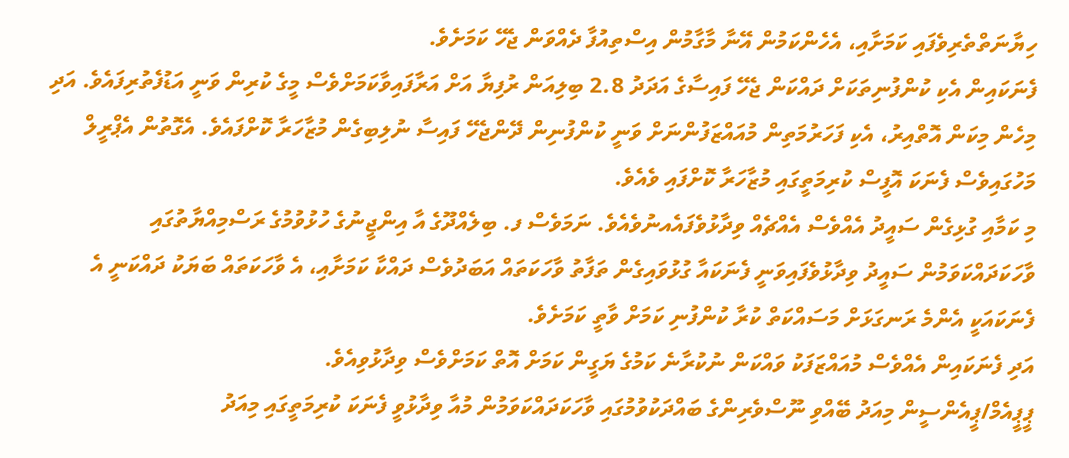ހިޔާނަތްތެރިވެފައި ކަމަށާއި، އެހެންކަމުން އޭނާ މާގާމުން އިސްތިއުފާ ދެއްވަން ޖެހޭ ކަމަށެވެ.
ފެނަކައިން އެކި ކުންފުނިތަކަށް ދައްކަން ޖެހޭ ފައިސާގެ އަދަދު 2.8 ބިލިއަން ރުފިޔާ އަށް އަރާފައިވާކަމަށްވެސް މީގެ ކުރިން ވަނީ އަޑުފެތުރިފައެވެ. އަދި މިހެން މިކަން އޮތްއިރު، އެކި ފަހަރުމަތިން މުއައްޒަފުންނަށް ވަނީ ކުންފުނިން ދޭންޖެހޭ ފައިސާ ނުލިބިގެން މުޒާހަރާ ކޮށްފައެވެ. އެގޮތުން އެޕްރީލް މަހުގައިވެސް ފެނަކަ އޮފީސް ކުރިމަތީގައި މުޒާހަރާ ކޮށްފައި ވެއެވެ.
މި ކަމާއި ގުޅިގެން ސައީދު އެއްވެސް އެއްޗެއް ވިދާޅުވެފައެއނުވެއެވެ. ނަމަވެސް ފ. ބިލެއްދޫގެ އާ އިންޖީނުގެ ހުޅުވުމުގެ ރަސްމިއްޔާތުގައި ވާހަކަދައްކަވަމުން ސައީދު ވިދާޅުވެފައިވަނީ ފެނަކައާ ގުޅުވައިގެން ތަފާތު ވާހަކަތައް އަބަދުވެސް ދައްކާ ކަމަށާއި، އެ ވާހަކަތައް ބަޔަކު ދައްކަނީ އެ ފެނަކައަކީ އެންމެ ރަނގަޅަށް މަސައްކަތް ކުރާ ކުންފުނި ކަމަށް ވާތީ ކަމަށެވެ.
އަދި ފެނަކައިން އެއްވެސް މުއައްޒަފަކު ވައްކަން ނުކުރާނެ ކަމުގެ ޔަގީން ކަމަށް އޮތް ކަމަށްވެސް ވިދާޅުވިއެވެ.
ޕީޕީއެމް/ޕީއެންސީން މިއަދު ބޭއްވި ނޫސްވެރިންގެ ބައްދަކުވުމުގައި ވާހަކަދައްކަވަމުން މުއާ ވިދާޅުވީ ފެނަކަ ކުރިމަތީގައި މިއަދު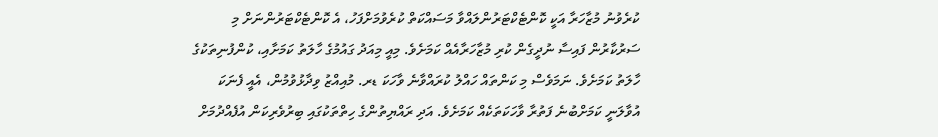ކުރެވުނު މުޒާހަރާ އަކީ ކޮންޓެކްޓަރުންލައްވާ މަސައްކަތް ކުރެވުމަށްފަހު، އެ ކޮންޓެކްޓަރުންނަށް މި ސަރުކާރުން ފައިސާ ނުދީގެން ކުރި މުޒާހަރާއެއް ކަމަށެވެ. މިއީ މިއަދު ގައުމުގެ ހާލަތު ކަމަށާއި، ކުންފުނިތަކުގެ ހާލަތު ކަމަށެވެ. ނަމަވެސް މި ކަންތައް ހައްލު ކުރައްވާނެ ވާހަކަ ޑރ. މުއިއްޒު ވިދާޅުވުމުން، އެއީ ފެނަކަ އުވާލަނީ ކަމަށްބުނެ ފަތުރާ ވާހަކަތަކެއް ކަމަށެވެ. އަދި ރައްޔިތުންގެ ހިތްތަކުގައި ބިރުވެރިކަން އުފެއްދުމަށް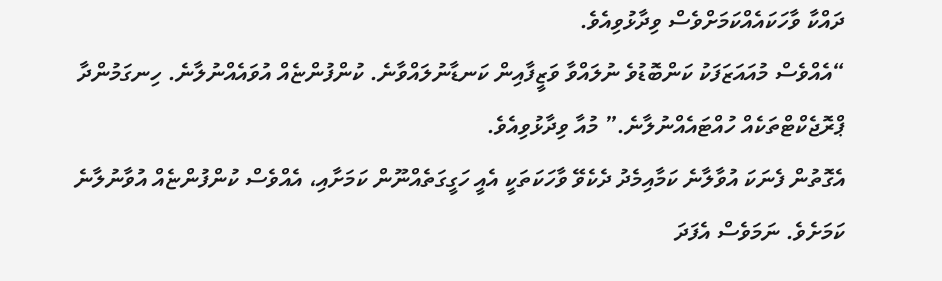ދައްކާ ވާހަކައެއްކަމަށްވެސް ވިދާޅުވިއެވެ.
“އެއްވެސް މުއައަޒަފަކު ކަންބޮޑުވެ ނުލައްވާ ވަޒީފާއިން ކަނޑާނުލައްވާނެ. ކުންފުންޏެއް އުވައެއްނުލާނެ. ހިނގަމުންދާ ޕްރޮޖެކްޓްތަކެއް ހުއްޓައެއްނުލާނެ.” މުއާ ވިދާޅުވިއެވެ.
އެގޮތުން ފެނަކަ އުވާލާނެ ކަމާއިމެދު ދެކެވޭ ވާހަކަތަކީ އެއީ ހަގީގަތެއްނޫން ކަމަށާއި، އެއްވެސް ކުންފުންޏެއް އުވާނުލާނެ ކަމަށެވެ. ނަމަވެސް އެފަދަ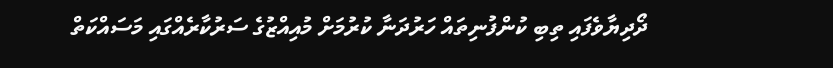ދޯދިޔާވެފައި ތިބި ކުންފުނިތައް ހަރުދަނާ ކުރުމަށް މުއިއްޒުގެ ސަރުކާރެއްގައި މަސައްކަތް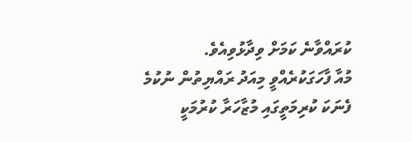ކުރައްވާނެ ކަމަށް ވިދާޅުވިއެވެ.
މުއާ ފާހަގަކުރެއްވީ މިއަދު ރައްޔިތުން ނުކުމެ ފެނަކަ ކުރިމަތީގައި މުޒާހަރާ ކުރުމަކީ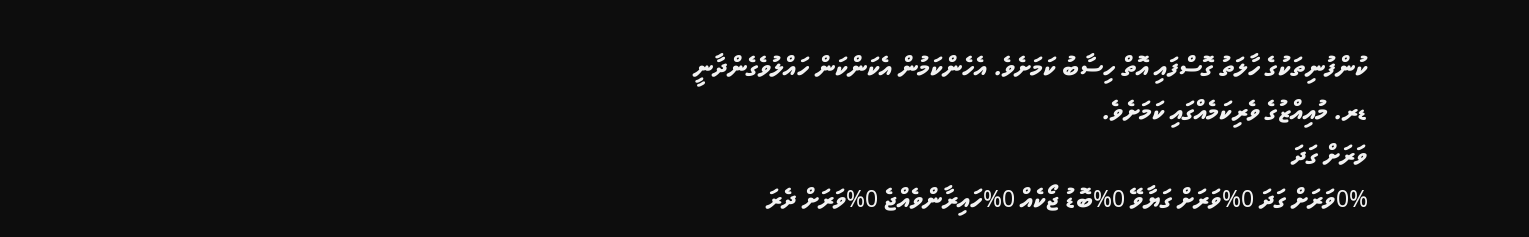ކުންފުނިތަކުގެ ހާލަތު ގޮސްފައި އޮތް ހިސާބު ކަމަށެވެ. އެހެންކަމުން އެކަންކަން ހައްލުވެގެންދާނީ ޑރ. މުއިއްޒުގެ ވެރިކަމެއްގައި ކަމަށެވެ.
ވަރަށް ގަދަ
0%ވަރަށް ގަދަ 0%ވަރަށް ގަޔާވޭ 0%ބޮޑު ޖޯކެއް 0%ހައިރާންވެއްޖެ 0%ވަރަށް ދެރަ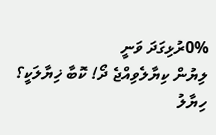0%ރުޅިގަދަ ވަނީ
ލިޔުން ކިޔާލެވިއްޖެ ދޯ! ކޮބާ ޚިޔާލަކީ؟
ހިޔާލު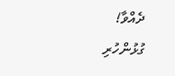ދެއްވާ!
ގުޅުންހުރި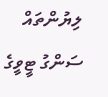ލިޔުންތައް
ސަންގު ޓީވީގެ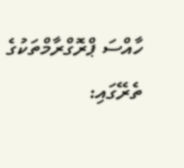ހާއްސަ ޕްރޮގްރާމްތަކުގެ ތެރޭގައި: